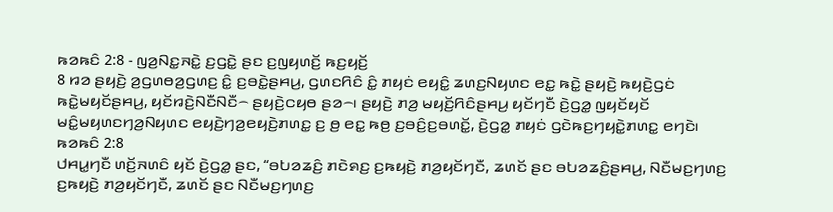ꤒꤤꤒꤢꤨ 2:8 - ꤜꤤ꤬ꤡꤢ꤭ꤏꤢꤧ꤭ ꤢ꤬ꤞꤢꤧ꤭ ꤔꤢ ꤢ꤬ꤜꤟꤛꤢꤩ꤬ ꤒꤢ꤬ꤟꤢꤩ꤬
8 ꤙꤤ ꤔꤟꤢꤧ꤬ ꤤ꤬ꤞꤛꤥꤤ꤬ꤞꤛꤢ꤬ ꤢꤨ꤭ ꤢ꤬ꤋꤢꤧ꤭ꤔꤌꤣ꤬, ꤞꤛꤢꤖꤢꤨ ꤢꤨ꤭ ꤊꤟꤢꤦ ꤕꤟꤢꤨ꤭ ꤘꤛꤢ꤬ꤡꤟꤛꤢ ꤕꤢ꤭ ꤒꤢꤧ꤭ ꤔꤟꤢꤧ꤬ ꤒꤟꤢꤧ꤬ꤞꤢꤦ ꤒꤢꤧ꤭ꤗꤟꤢꤩꤔꤌꤣ꤬, ꤟꤢꤩꤙꤢꤧ꤬ꤡꤢꤪꤡꤢꤪ꤮ ꤔꤟꤢꤧ꤬ꤍꤟꤥ ꤔꤤ꤮꤯ ꤔꤟꤢꤧ꤬ ꤊꤤ꤬ ꤗꤟꤢꤩ꤬ꤖꤢꤨꤔꤌꤣ꤬ ꤟꤢꤩꤚꤢꤪ ꤢꤧ꤬ꤞꤤ꤭ ꤜꤟꤢꤩꤟꤢꤩ ꤗꤢꤨ꤭ꤗꤟꤛꤢꤚꤤ꤬ꤡꤟꤛꤢ ꤕꤟꤢꤧ꤬ꤚꤤ꤬ꤕꤟꤢꤧ꤬ꤊꤛꤢ꤭ ꤢ꤬ ꤥ꤬ ꤕꤢ꤭ ꤒꤥ꤬ ꤢ꤬ꤋꤢꤨ꤬ꤢ꤬ꤋꤛꤢꤩ꤭, ꤢꤧ꤬ꤞꤤ꤭ ꤊꤟꤢꤦ ꤞꤢꤧꤒꤢ꤬ꤚꤟꤢꤧ꤭ꤊꤛꤢ꤭ ꤕꤚꤢꤧ꤯
ꤒꤤꤒꤢꤨ 2:8
ꤓꤌꤣ꤭ꤚꤢꤪ ꤛꤢꤩ꤬ꤏꤛꤢꤨ ꤟꤢꤩ ꤢꤧ꤬ꤞꤤ꤭ ꤔꤢ, “ꤋꤝꤤꤘꤢꤨ꤬ ꤊꤢꤧꤎꤢ꤬ ꤢ꤬ꤒꤟꤢꤧ꤬ ꤊꤤ꤬ꤟꤢꤩꤚꤢꤪ, ꤘꤛꤢꤩ ꤔꤢ ꤋꤝꤤꤘꤢꤨ꤬ꤔꤌꤣ꤬, ꤡꤢꤪꤗꤢ꤬ꤚꤛꤢ꤬ ꤢ꤬ꤒꤟꤢꤧ꤬ ꤊꤤ꤬ꤟꤢꤩꤚꤢꤪ, ꤘꤛꤢꤩ ꤔꤢ ꤡꤢꤪꤗꤢ꤬ꤚꤛꤢ꤬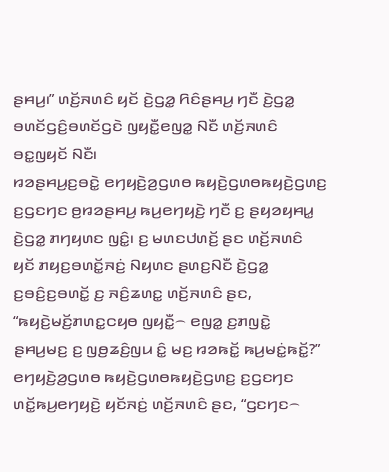ꤔꤌꤣ꤬꤯” ꤛꤢꤩ꤬ꤏꤛꤢꤨ ꤟꤢꤩ ꤢꤧ꤬ꤞꤤ꤭ ꤖꤢꤨꤔꤌꤣ꤬ ꤚꤢꤪ ꤢꤧ꤬ꤞꤤ꤭ ꤋꤛꤢꤩꤞꤢꤨ꤬ꤋꤛꤢꤩꤞꤢꤧ ꤜꤟꤢꤪ꤭ꤕꤜꤤ꤭ ꤡꤢꤪ ꤛꤢꤩ꤬ꤏꤛꤢꤨ ꤋꤢ꤭ꤜꤟꤢꤩ ꤡꤢꤪ꤯
ꤙꤤꤔꤌꤣ꤬ꤢ꤬ꤋꤢꤧ꤭ ꤕꤚꤟꤢꤧ꤬ꤤ꤬ꤞꤛꤥ ꤒꤟꤢꤧ꤬ꤞꤛꤥꤒꤟꤢꤧ꤬ꤞꤛꤢ꤬ ꤢ꤬ꤞꤢꤚꤢ ꤥ꤬ꤙꤤꤔꤌꤣ꤬ ꤒꤣ꤬ꤕꤚꤟꤢꤧ꤬ ꤚꤢꤪ ꤢ꤬ ꤔꤟꤤꤟꤌꤣ꤭ ꤢꤧ꤬ꤞꤤ꤭ ꤊꤚꤟꤛꤢ ꤜꤢꤨ꤭꤯ ꤢ꤬ ꤗꤛꤢꤓꤛꤢꤩ꤬ ꤔꤢ ꤛꤢꤩ꤬ꤏꤛꤢꤨ ꤟꤢꤩ ꤊꤟꤢ꤬ꤋꤛꤢꤩ꤭ꤏꤢꤦ꤬ ꤡꤟꤛꤢ ꤔꤛꤢ꤬ꤡꤢꤪ ꤢꤧ꤬ꤞꤤ꤭ ꤢ꤬ꤋꤢꤨ꤬ꤢ꤬ꤋꤛꤢꤩ꤭ ꤢ꤬ ꤏꤢꤨ꤬ꤘꤛꤢ꤭ ꤛꤢꤩ꤬ꤏꤛꤢꤨ ꤔꤢ, “ꤒꤟꤢꤧ꤬ꤗꤢꤩ꤬ꤊꤛꤢ꤭ꤍꤟꤥ ꤜꤟꤢꤪ꤭꤮ ꤕꤜꤤ꤭ ꤢ꤬ꤊꤜꤢꤧ꤭ ꤔꤌꤣ꤬ꤗꤢ꤬ ꤢ꤬ ꤜꤥ꤬ꤘꤢꤨ꤬ꤜꤣ ꤢꤨ꤭ ꤗꤢ꤬ ꤙꤤꤒꤢꤩ꤭ ꤒꤣ꤬ꤗꤢꤦ꤭ꤒꤢꤩ꤭?”
ꤕꤚꤟꤢꤧ꤬ꤤ꤬ꤞꤛꤥ ꤒꤟꤢꤧ꤬ꤞꤛꤥꤒꤟꤢꤧ꤬ꤞꤛꤢ꤬ ꤢ꤬ꤞꤢꤚꤢ ꤛꤢꤩ꤭ꤒꤣ꤬ꤕꤚꤟꤢꤧ꤬ ꤟꤢꤩꤏꤢꤦ꤬ ꤛꤢꤩ꤬ꤏꤛꤢꤨ ꤔꤢ, “ꤞꤢꤚꤢ꤮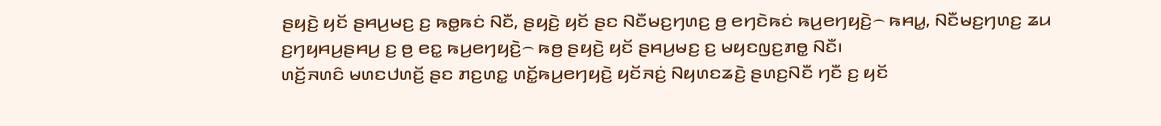ꤔꤟꤢꤧ꤬ ꤟꤢꤩ ꤔꤌꤣ꤬ꤗꤢ꤬ ꤢ꤬ ꤒꤥ꤭ꤒꤢꤦ ꤡꤢꤪ, ꤔꤟꤢꤧ꤬ ꤟꤢꤩ ꤔꤢ ꤡꤢꤪꤗꤢ꤬ꤚꤛꤢ꤬ ꤥ꤬ ꤕꤚꤢꤧꤒꤢꤦ ꤒꤣ꤬ꤕꤚꤟꤢꤧ꤬꤮ ꤒꤌꤣ꤭, ꤡꤢꤪꤗꤢ꤬ꤚꤛꤢ꤬ ꤘꤣ ꤢ꤬ꤚꤟꤌꤣ꤬ꤔꤌꤣ꤬ ꤢ꤬ ꤥ꤬ ꤕꤢ꤭ ꤒꤣ꤬ꤕꤚꤟꤢꤧ꤬꤮ ꤒꤥ꤬ ꤔꤟꤢꤧ꤬ ꤟꤢꤩ ꤔꤌꤣ꤬ꤗꤢ꤬ ꤢ꤬ ꤗꤟꤢꤜꤢ꤬ꤊꤥ꤭ ꤡꤢꤪ꤯
ꤛꤢꤩ꤬ꤏꤛꤢꤨ ꤗꤛꤢꤓꤛꤢꤩ꤬ ꤔꤢ ꤊꤢ꤬ꤛꤢ꤭ ꤛꤢꤩ꤭ꤒꤣ꤬ꤕꤚꤟꤢꤧ꤬ ꤟꤢꤩꤏꤢꤦ꤬ ꤡꤟꤛꤢꤘꤢꤧ꤬ ꤔꤛꤢ꤬ꤡꤢꤪ ꤚꤢꤪ ꤢ꤬ ꤟꤢꤩ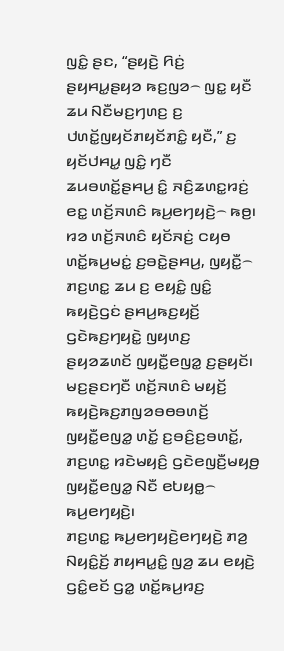ꤜꤢꤨ꤭ ꤔꤢ, “ꤔꤟꤢꤧ꤬ ꤖꤢꤦ꤬ ꤔꤟꤌꤣ꤭ꤔꤟꤤ ꤒꤢ꤬ꤜꤤ꤮ ꤜꤢ꤭ ꤟꤢꤪ ꤘꤣ ꤡꤢꤪꤗꤢ꤬ꤚꤛꤢ꤬ ꤢ꤬ ꤓꤛꤢꤩ꤭ꤜꤟꤢꤩꤊꤟꤢꤩꤊꤢꤨ꤭ ꤟꤢꤪ,” ꤢ꤬ ꤟꤢꤩꤓꤌꤣ꤭ ꤜꤢꤨ꤭ ꤚꤢꤪ ꤘꤣꤋꤛꤢꤩ꤭ꤔꤌꤣ꤬ ꤢꤨ꤭ ꤏꤢꤨ꤬ꤘꤛꤢ꤭ꤙꤢꤦ꤬ ꤕꤢ꤭ ꤛꤢꤩ꤬ꤏꤛꤢꤨ ꤒꤣ꤬ꤕꤚꤟꤢꤧ꤬꤮ ꤒꤥ꤬꤯
ꤙꤤ ꤛꤢꤩ꤬ꤏꤛꤢꤨ ꤟꤢꤩꤏꤢꤦ꤬ ꤍꤟꤥ ꤛꤢꤩ꤭ꤒꤣ꤬ꤗꤢꤦ꤭ ꤢ꤬ꤋꤢꤧ꤭ꤔꤌꤣ꤬, ꤜꤟꤢꤪ꤭꤮ ꤊꤢ꤬ꤛꤢ꤭ ꤘꤣ ꤢ꤬ ꤕꤟꤢꤨ꤭ ꤜꤢꤨ꤭ ꤒꤟꤢꤧ꤬ꤞꤢꤦ ꤔꤌꤣ꤬ꤒꤢ꤬ꤟꤢꤩ꤬ ꤞꤢꤧꤒꤢ꤬ꤚꤟꤢꤧ꤭ ꤜꤟꤛꤢ꤬ ꤔꤟꤤꤘꤛꤢꤩ ꤜꤟꤢꤪ꤭ꤕꤜꤤ꤭ ꤢ꤬ꤔꤟꤢꤩ꤯ ꤗꤢ꤬ꤔꤢꤚꤢꤪ ꤛꤢꤩ꤬ꤏꤛꤢꤨ ꤗꤟꤢꤩ꤬ ꤒꤟꤢꤧ꤬ꤒꤢ꤬ꤊꤜꤤꤋꤥꤋꤛꤢꤩ꤬ ꤜꤟꤢꤪ꤭ꤕꤜꤤ꤭ ꤛꤢꤩ꤭ ꤢ꤬ꤋꤢꤨ꤬ꤢ꤬ꤋꤛꤢꤩ꤭, ꤊꤢ꤬ꤛꤢ꤭ ꤙꤢꤧꤗꤟꤢꤨ꤬ ꤞꤢꤧꤕꤜꤢꤪ꤬ꤗꤟꤥ꤬ ꤜꤟꤢꤪ꤭ꤕꤜꤤ꤭ ꤡꤢꤪ ꤕꤝꤟꤥ꤭꤮ ꤒꤣ꤬ꤕꤚꤟꤢꤧ꤬꤯
ꤊꤢ꤬ꤛꤢ꤭ ꤒꤣ꤬ꤕꤚꤟꤢꤧ꤬ꤕꤚꤟꤢꤧ꤬ ꤊꤤ꤬ ꤡꤟꤢꤨ꤭ꤢꤩ꤬ ꤊꤟꤌꤣ꤭ꤢꤨ꤭ ꤜꤤ꤬ ꤘꤣ ꤕꤟꤢꤧ꤬ ꤞꤢꤨ꤭ꤕꤢꤩ ꤞꤤ꤭ ꤛꤢꤩ꤭ꤒꤣ꤬ꤙꤢ꤬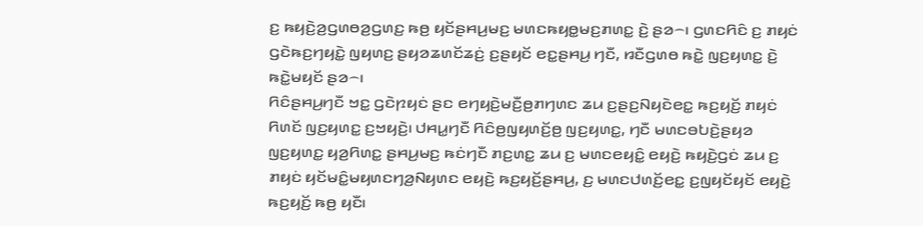ꤢ꤬ ꤒꤟꤢꤧ꤬ꤤ꤬ꤞꤛꤥꤤ꤬ꤞꤛꤢ꤬ ꤒꤥ꤬ ꤟꤢꤩꤔꤌꤣ꤬ꤗꤢ꤬ ꤗꤛꤢꤒꤟꤥ꤭ꤗꤢ꤬ꤊꤛꤢ꤭ ꤢꤧ꤬ ꤔꤤ꤮꤯ ꤞꤛꤢꤖꤢꤨ ꤢ꤬ ꤊꤟꤢꤦ ꤞꤢꤧꤒꤢ꤬ꤚꤟꤢꤧ꤭ ꤜꤟꤛꤢ꤬ ꤔꤟꤤꤘꤛꤢꤩꤘꤢꤦ꤬ ꤢ꤬ꤔꤟꤢꤩ ꤕꤢ꤭ꤔꤌꤣ꤬ ꤚꤢꤪ, ꤙꤢꤪꤞꤛꤥ ꤒꤢꤧ꤭ ꤜꤢ꤬ꤟꤛꤢ꤭ ꤢꤧ꤬ ꤒꤢꤧ꤭ꤗꤟꤢꤩ ꤔꤤ꤮꤯
ꤖꤢꤨꤔꤌꤣ꤬ꤚꤢꤪ ꤠꤢ꤭ ꤞꤢꤧꤐꤟꤢꤦ ꤔꤢ ꤕꤚꤟꤢꤧ꤬ꤗꤢꤪ꤬ꤥ꤬ꤊꤚꤛꤢ ꤘꤣ ꤢ꤬ꤔꤢ꤬ꤡꤟꤢꤧꤕꤢ꤭ ꤒꤢ꤬ꤟꤢꤩ꤬ ꤊꤟꤢꤦ ꤖꤛꤢꤩ ꤜꤢ꤬ꤟꤛꤢ꤭ ꤢ꤬ꤠꤟꤢꤧ꤬꤯ ꤓꤌꤣ꤭ꤚꤢꤪ ꤖꤢꤨꤥ꤬ꤜꤟꤛꤢꤩ꤬ꤥ꤬ ꤜꤢ꤬ꤟꤛꤢ꤭, ꤚꤢꤪ ꤗꤛꤢꤋꤝꤢꤧ꤬ꤔꤟꤤ ꤜꤢ꤬ꤟꤛꤢ꤭ ꤟꤤ꤬ꤖꤛꤢ꤭ ꤔꤌꤣ꤬ꤗꤢ꤬ ꤒꤢꤦꤚꤢꤪ ꤊꤢ꤬ꤛꤢ꤭ ꤘꤣ ꤢ꤬ ꤗꤛꤢꤕꤟꤢꤨ꤭ ꤕꤟꤢꤧ꤬ ꤒꤟꤢꤧ꤬ꤞꤢꤦ ꤘꤣ ꤢ꤬ ꤊꤟꤢꤦ ꤟꤢꤩꤗꤢꤨ꤭ꤗꤟꤛꤢꤚꤤ꤬ꤡꤟꤛꤢ ꤕꤟꤢꤧ꤬ ꤒꤢ꤬ꤟꤢꤩ꤬ꤔꤌꤣ꤬, ꤢ꤬ ꤗꤛꤢꤓꤛꤢꤩ꤬ꤕꤢ꤭ ꤢ꤬ꤜꤟꤢꤩꤟꤢꤩ ꤕꤟꤢꤧ꤬ ꤒꤢ꤬ꤟꤢꤩ꤬ ꤒꤥ꤬ ꤟꤢꤪ꤯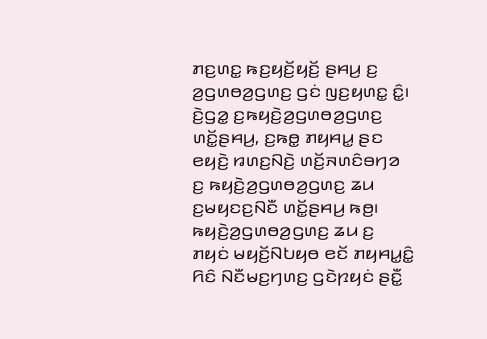ꤊꤢ꤬ꤛꤢ꤭ ꤒꤢ꤬ꤟꤢꤩ꤬ꤟꤢꤩ꤬ ꤔꤌꤣ꤬ ꤢ꤬ ꤤ꤬ꤞꤛꤥꤤ꤬ꤞꤛꤢ꤬ ꤞꤢꤦ ꤜꤢ꤬ꤟꤛꤢ꤭ ꤢꤨ꤭꤯ ꤢꤧ꤬ꤞꤤ꤭ ꤢ꤬ꤒꤟꤢꤧ꤬ꤤ꤬ꤞꤛꤥꤤ꤬ꤞꤛꤢ꤬ ꤛꤢꤩ꤭ꤔꤌꤣ꤬, ꤢ꤬ꤒꤥ꤭ ꤊꤟꤌꤣ꤭ ꤔꤢ ꤕꤟꤢꤧ꤬ ꤙꤛꤢ꤬ꤡꤢꤧ꤬ ꤛꤢꤩ꤬ꤏꤛꤢꤨꤋꤚꤤ ꤢ꤬ ꤒꤟꤢꤧ꤬ꤤ꤬ꤞꤛꤥꤤ꤬ꤞꤛꤢ꤬ ꤘꤣ ꤢ꤬ꤗꤟꤢꤢ꤬ꤡꤢꤪ ꤛꤢꤩ꤭ꤔꤌꤣ꤬ ꤒꤥ꤬꤯ ꤒꤟꤢꤧ꤬ꤤ꤬ꤞꤛꤥꤤ꤬ꤞꤛꤢ꤬ ꤘꤣ ꤢ꤬ ꤊꤟꤢꤦ ꤗꤟꤢꤩ꤬ꤡꤝꤟꤥ ꤕꤢꤩ ꤊꤟꤌꤣ꤭ꤢꤨ꤭ ꤖꤢꤨ ꤡꤢꤪꤗꤢ꤬ꤚꤛꤢ꤬ ꤞꤢꤧꤐꤟꤢꤦ ꤔꤢꤪ꤭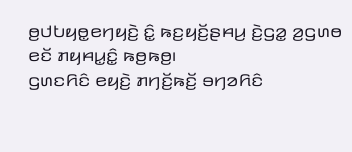ꤥ꤬ꤓꤝꤟꤥ꤭ꤕꤚꤟꤢꤧ꤬ ꤢꤨ꤭ ꤒꤢ꤬ꤟꤢꤩ꤬ꤔꤌꤣ꤬ ꤢꤧ꤬ꤞꤤ꤭ ꤤ꤬ꤞꤛꤥ ꤕꤢꤩ ꤊꤟꤌꤣ꤭ꤢꤨ꤭ ꤒꤥ꤬ꤒꤥ꤬꤯
ꤞꤛꤢꤖꤢꤨ ꤕꤟꤢꤧ꤬ ꤊꤚꤢꤩ꤬ꤒꤢꤩ꤬ ꤋꤚꤤꤖꤢꤨ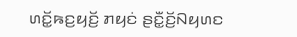ꤛꤢꤩ꤭ꤒꤢ꤬ꤟꤢꤩ꤬ ꤊꤟꤢꤦ ꤔꤢꤪ꤭ꤢꤩ꤬ꤡꤟꤛꤢ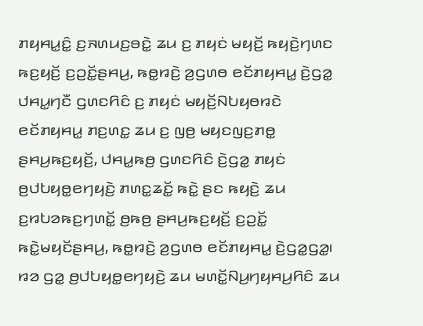ꤊꤟꤌꤣ꤭ꤢꤨ꤭ ꤢ꤬ꤏꤛꤣꤢ꤬ꤋꤢꤧ꤭ ꤘꤣ ꤢ꤬ ꤊꤟꤢꤦ ꤗꤟꤢꤩ꤬ ꤒꤟꤢꤧ꤬ꤚꤛꤢ ꤒꤢ꤬ꤟꤢꤩ꤬ ꤢ꤬ꤑꤢꤩ꤭ꤔꤌꤣ꤬, ꤒꤥ꤭ꤙꤢꤧ꤬ ꤤ꤬ꤞꤛꤥ ꤕꤢꤩꤊꤟꤌꤣ꤭ ꤢꤧ꤬ꤞꤤ꤭ ꤓꤌꤣ꤭ꤚꤢꤪ ꤞꤛꤢꤖꤢꤨ ꤢ꤬ ꤊꤟꤢꤦ ꤗꤟꤢꤩ꤬ꤡꤝꤟꤥꤙꤢꤧ ꤕꤢꤩꤊꤟꤌꤣ꤭ ꤊꤢ꤬ꤛꤢ꤭ ꤘꤣ ꤢ꤬ ꤜꤥ꤬ ꤗꤟꤢꤜꤢ꤬ꤊꤥ꤭ ꤔꤌꤣ꤬ꤒꤢ꤬ꤟꤢꤩ꤬, ꤓꤌꤣ꤭ꤒꤥ꤬ ꤞꤛꤢꤖꤢꤨ ꤢꤧ꤬ꤞꤤ꤭ ꤊꤟꤢꤦ ꤥ꤬ꤓꤝꤟꤥ꤭ꤕꤚꤟꤢꤧ꤬ ꤊꤛꤢ꤭ꤘꤢꤩ꤭ ꤒꤢꤧ꤭ ꤔꤢ ꤒꤟꤢꤧ꤬ ꤘꤣ ꤢ꤬ꤙꤝꤤꤒꤢ꤬ꤚꤛꤢꤩ꤭ ꤥ꤬ꤒꤥ꤬ ꤔꤌꤣ꤬ꤒꤢ꤬ꤟꤢꤩ꤬ ꤢ꤬ꤑꤢꤩ꤭ ꤒꤢꤧ꤭ꤗꤟꤢꤩꤔꤌꤣ꤬, ꤒꤥ꤭ꤙꤢꤧ꤬ ꤤ꤬ꤞꤛꤥ ꤕꤢꤩꤊꤟꤌꤣ꤭ ꤢꤧ꤬ꤞꤤ꤭ꤞꤤ꤭꤯
ꤙꤤ ꤞꤤ꤭ ꤥ꤬ꤓꤝꤟꤥ꤭ꤕꤚꤟꤢꤧ꤬ ꤘꤣ ꤗꤛꤢꤩ꤭ꤡꤣ꤬ꤚꤟꤌꤣ꤬ꤖꤢꤨ ꤘꤣ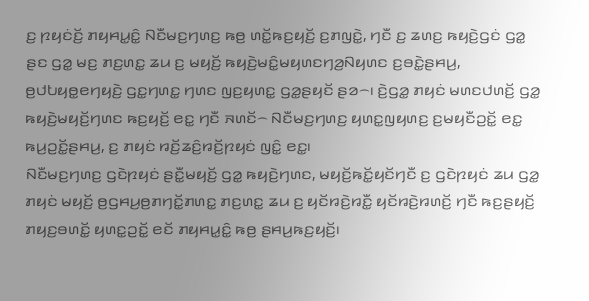ꤢ꤬ ꤐꤟꤢꤦꤢꤩ꤬ ꤊꤟꤌꤣ꤭ꤢꤨ꤭ ꤡꤢꤪꤗꤢ꤬ꤚꤛꤢ꤬ ꤒꤥ꤬ ꤛꤢꤩ꤭ꤒꤢ꤬ꤟꤢꤩ꤬ ꤢ꤬ꤊꤜꤢꤧ꤭, ꤚꤢꤪ ꤢ꤬ ꤘꤛꤢ꤬ ꤒꤟꤢꤧ꤬ꤞꤢꤦ ꤞꤤ꤭ ꤔꤢ ꤞꤤ꤭ ꤗꤢ꤬ ꤊꤢ꤬ꤛꤢ꤭ ꤘꤣ ꤢ꤬ ꤗꤟꤢꤩ꤬ ꤒꤟꤢꤧ꤬ꤗꤢꤨ꤭ꤗꤟꤛꤢꤚꤤ꤬ꤡꤟꤛꤢ ꤢ꤬ꤋꤢꤧ꤭ꤔꤌꤣ꤬, ꤥ꤬ꤓꤝꤟꤥ꤭ꤕꤚꤟꤢꤧ꤬ ꤞꤢ꤭ꤚꤛꤢ꤭ ꤚꤛꤢ ꤜꤢ꤬ꤟꤛꤢ꤭ ꤞꤤ꤭ꤔꤟꤢꤩ ꤔꤤ꤮꤯ ꤢꤧ꤬ꤞꤤ꤭ ꤊꤟꤢꤦ ꤗꤛꤢꤓꤛꤢꤩ꤬ ꤞꤤ꤭ ꤒꤟꤢꤧ꤬ꤗꤟꤢꤩ꤬ꤚꤛꤢ ꤒꤢ꤬ꤟꤢꤩ꤬ ꤕꤢ꤭ ꤚꤢꤪ ꤏꤛꤢꤩ꤮ ꤡꤢꤪꤗꤢ꤬ꤚꤛꤢ꤬ ꤟꤛꤢ꤭ꤜꤟꤛꤢ꤬ ꤢ꤬ꤗꤟꤢꤪꤑꤢꤩ꤭ ꤕꤢ꤭ ꤒꤣ꤬ꤑꤢꤩ꤭ꤔꤌꤣ꤬, ꤢ꤬ ꤊꤟꤢꤦ ꤙꤢꤩ꤬ꤘꤢꤨ꤬ꤙꤢꤩ꤬ꤐꤟꤢꤦ ꤜꤢꤨ꤭ ꤕꤢ꤭꤯
ꤡꤢꤪꤗꤢ꤬ꤚꤛꤢ꤬ ꤞꤢꤧꤐꤟꤢꤦ ꤔꤢꤪ꤭ꤗꤟꤢꤩ꤬ ꤞꤤ꤭ ꤒꤟꤢꤧ꤬ꤚꤛꤢ, ꤗꤟꤢꤩ꤬ꤒꤢꤩ꤭ꤟꤢꤩꤚꤢꤪ ꤢ꤬ ꤞꤢꤧꤐꤟꤢꤦ ꤘꤣ ꤞꤤ꤭ ꤊꤟꤢꤦ ꤗꤟꤢꤩ꤬ ꤥ꤬ꤞꤌꤣ꤬ꤥ꤬ꤊꤚꤢꤩ꤭ꤊꤛꤢ꤭ ꤊꤢ꤬ꤛꤢ꤭ ꤘꤣ ꤢ꤬ ꤟꤢꤩꤙꤢꤧ꤬ꤙꤢꤪ꤭ ꤟꤢꤩꤙꤢꤧ꤬ꤙꤛꤢꤩ꤬ ꤚꤢꤪ ꤒꤢ꤬ꤔꤟꤢꤩ꤬ ꤊꤟꤢ꤬ꤋꤛꤢꤩ꤭ ꤟꤛꤢ꤭ꤑꤢꤩ꤭ ꤕꤢꤩ ꤊꤟꤌꤣ꤭ꤢꤨ꤭ ꤒꤥ꤬ ꤔꤌꤣ꤬ꤒꤢ꤬ꤟꤢꤩ꤬꤯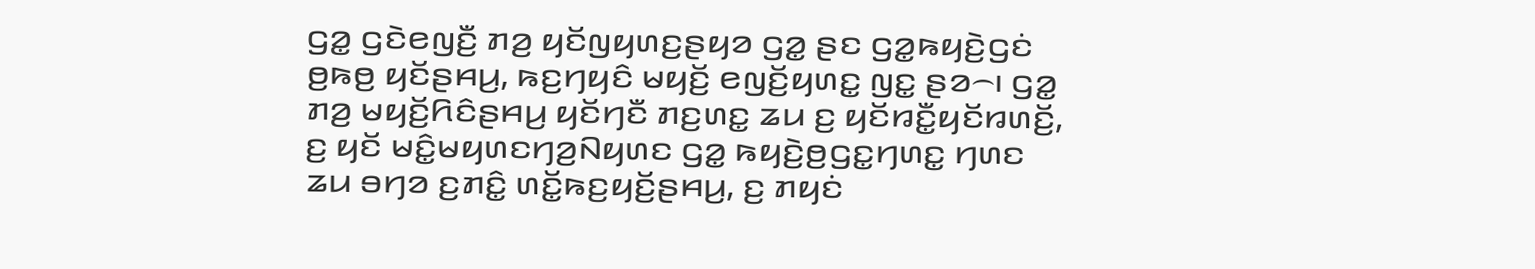ꤞꤤ꤭ ꤞꤢꤧꤕꤜꤢꤪ꤬ ꤊꤤ꤬ ꤟꤢꤩꤜꤟꤛꤢ꤬ꤔꤟꤤ ꤞꤤ꤭ ꤔꤢ ꤞꤤ꤭ꤒꤟꤢꤧ꤬ꤞꤢꤦ ꤥ꤬ꤒꤥ꤬ ꤟꤢꤩꤔꤌꤣ꤬, ꤒꤢ꤬ꤚꤟꤢꤨ ꤗꤟꤢꤩ꤬ ꤕꤜꤢꤩ꤬ꤟꤛꤢ꤭ ꤜꤢ꤭ ꤔꤤ꤮꤯ ꤞꤤ꤭ ꤊꤤ꤬ ꤗꤟꤢꤩ꤬ꤖꤢꤨꤔꤌꤣ꤬ ꤟꤢꤩꤚꤢꤪ ꤊꤢ꤬ꤛꤢ꤭ ꤘꤣ ꤢ꤬ ꤟꤢꤩꤙꤢꤪ꤭ꤟꤢꤩꤙꤛꤢꤩ꤬, ꤢ꤬ ꤟꤢꤩ ꤗꤢꤨ꤭ꤗꤟꤛꤢꤚꤤ꤬ꤡꤟꤛꤢ ꤞꤤ꤭ ꤒꤟꤢꤧ꤬ꤥ꤬ꤞꤢ꤭ꤚꤛꤢ꤭ ꤚꤛꤢ ꤘꤣ ꤋꤚꤤ ꤢ꤬ꤊꤢꤨ꤭ ꤛꤢꤩ꤭ꤒꤢ꤬ꤟꤢꤩ꤬ꤔꤌꤣ꤬, ꤢ꤬ ꤊꤟꤢꤦ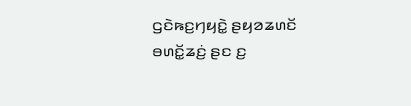ꤞꤢꤧꤒꤢ꤬ꤚꤟꤢꤧ꤭ ꤔꤟꤤꤘꤛꤢꤩ ꤋꤛꤢꤩ꤭ꤘꤢꤦ꤬ ꤔꤢ ꤢ꤬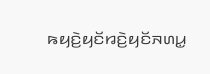ꤒꤟꤢꤧ꤬ꤟꤢꤩꤙꤢꤧ꤬ꤟꤢꤩꤏꤛꤣ꤭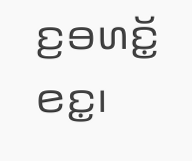ꤢ꤬ꤋꤛꤢꤩ꤭ ꤕꤢ꤭꤯